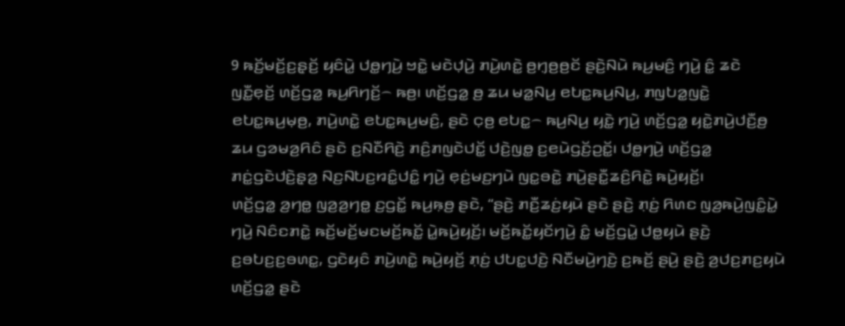9 ꤒꤢꤩ꤬ꤗꤢꤩ꤬ꤢ꤬ꤔ꤫ꤢꤩ꤬ ꤟꤢꤨꤣꤧ꤭ ꤓꤥ꤭ꤚꤣꤧ꤬ ꤠꤢꤧ꤭ ꤗꤢꤧꤓ꤫ꤣꤧ꤬ ꤊꤣꤧ꤬ꤛꤢꤧ꤭ ꤥ꤬ꤚ꤫ꤥ꤬ꤥ꤬ꤢꤩ ꤔꤢꤧ꤬ꤡꤣꤧ ꤒꤣ꤬ꤗꤢꤨ꤬ ꤚꤣꤧ꤬ ꤢꤨ꤭ ꤘꤢꤧ ꤜꤢꤪ꤭ꤕ꤫ꤢꤩ꤬ ꤛꤢꤩ꤬ꤞꤤ꤭ ꤒꤣ꤬ꤖꤚꤢꤩ꤬꤮ ꤒꤥ꤬꤯ ꤛꤢꤩ꤬ꤞꤤ꤭ ꤥ꤬ ꤘꤣ ꤗꤤ꤭ꤡꤣ꤬ ꤕꤝꤢ꤭ꤒꤣ꤬ꤡꤣ꤬, ꤊꤜꤝꤤ꤭ꤜꤢꤧ꤭ ꤕꤝꤢ꤭ꤒꤣ꤬ꤗ꤫ꤥ꤬, ꤊꤣꤧ꤬ꤛꤢꤧ꤭ ꤕꤝꤢ꤭ꤒꤣ꤬ꤗꤢꤨ꤬, ꤔꤢꤧ ꤍ꤫ꤥ꤬ ꤕꤝꤢ꤭꤮ ꤒꤣ꤬ꤡꤣ꤬ ꤟꤢꤧ꤭ ꤚꤣꤧ꤬ ꤛꤢꤩ꤬ꤞꤤ꤭ ꤟꤢꤧ꤭ꤊꤣꤧ꤬ꤓꤢꤪ꤬ꤥ꤬ ꤘꤣ ꤞꤤꤗꤤ꤬ꤖꤢꤨ ꤔꤢꤧ ꤢ꤬ꤡꤢꤪꤖꤢꤧ꤬ ꤊꤢꤨ꤬ꤊꤜꤢꤧꤓꤢꤩ꤭ ꤓꤢꤧ꤬ꤜꤥ꤭ ꤢ꤬ꤕꤣꤧꤞꤢꤩ꤬ꤑꤢꤩ꤭꤯ ꤓꤥ꤭ꤚꤣꤧ꤬ ꤛꤢꤩ꤬ꤞꤤ꤭ ꤊꤢꤦ꤭ꤞꤢꤧꤓꤢꤧ꤬ꤔ꤫ꤤ꤬ ꤡꤢ꤬ꤡꤝꤢ꤬ꤙꤢꤨ꤭ꤓꤢꤨ꤭ ꤚꤣꤧ꤬ ꤕ꤫ꤢꤦ꤬ꤗꤢ꤬ꤚꤣꤧ ꤜꤢ꤭ꤋꤢꤧ꤭ ꤊꤣꤧ꤬ꤔꤢꤪ꤭ꤘꤢꤨ꤬ꤖꤢꤧ꤭ ꤒꤣꤧ꤬ꤟꤢꤩ꤬꤯
ꤛꤢꤩ꤬ꤞꤤ꤭ ꤤ꤬ꤚꤥ꤭ ꤜꤤ꤬ꤤ꤬ꤚꤥ꤭ ꤢ꤬ꤞꤢꤩ꤭ ꤒꤣ꤬ꤒ꤫ꤥ꤬ ꤔꤢꤧ, “ꤔꤢꤧ꤬ ꤊꤢꤪ꤬ꤘꤢꤦ꤬ꤟꤣꤧ ꤔꤢꤧ ꤔꤢꤧ꤬ ꤊ꤫ꤢꤦ꤬ ꤖꤛꤢ ꤜꤤ꤬ꤒꤣꤧ꤬ꤜꤢꤨ꤭ꤣꤧ꤭ ꤚꤣꤧ꤬ ꤡꤢꤨꤢꤊꤢꤧ꤭ ꤒꤢꤩ꤬ꤗꤢꤩ꤬ꤗꤢꤗꤢꤩ꤬ꤒꤢꤩ꤭ ꤣꤧ꤭ꤒꤣꤧ꤬ꤟꤢꤩ꤬꤯ ꤗꤢꤩ꤬ꤒꤢꤩ꤭ꤟꤢꤩꤚꤣꤧ꤬ ꤢꤨ꤭ ꤗꤢꤩ꤬ꤞꤣꤧ꤭ ꤓꤥ꤭ꤟꤣꤧ ꤔꤢꤧ꤬ ꤢ꤬ꤋꤝꤢ꤬ꤢ꤬ꤋꤛꤢ꤭, ꤞꤢꤧꤟꤢꤨ ꤊꤣꤧ꤬ꤛꤢꤧ꤭ ꤒꤣꤧ꤬ꤟꤢꤩ꤬ ꤊ꤫ꤢꤦ꤬ ꤓꤝꤢ꤭ꤓꤢꤧ꤬ ꤡꤢꤪꤗꤣꤧ꤬ꤚꤢꤧ꤬ ꤢ꤬ꤒꤢꤩ꤬ ꤔꤣꤧ꤬ ꤔꤢꤧ꤬ ꤤ꤬ꤓꤢ꤬ꤊꤢ꤬ꤟꤣꤧ ꤛꤢꤩ꤬ꤞꤤ꤭ ꤔꤢꤧ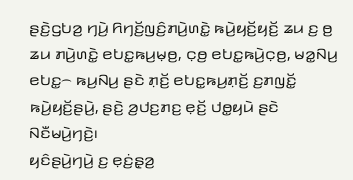ꤔꤢꤧ꤬ꤞꤝꤤ꤬ ꤚꤣꤧ꤬ ꤖꤚꤢꤩ꤬ꤜꤢꤨ꤬ꤊꤣꤧ꤬ꤛꤢꤧ꤭ ꤒꤣꤧ꤬ꤟꤢꤩ꤬ꤟꤢꤩ꤬ ꤘꤣ ꤢ꤬ ꤥ꤬ ꤘꤣ ꤊꤣꤧ꤬ꤛꤢꤧ꤭ ꤕꤝꤢ꤭ꤒꤣ꤬ꤗ꤫ꤥ꤬, ꤍ꤫ꤥ꤬ ꤕꤝꤢ꤭ꤒꤣꤧ꤬ꤍ꤫ꤥ꤬, ꤗꤤ꤭ꤡꤣ꤬ ꤕꤝꤢ꤭꤮ ꤒꤣ꤬ꤡꤣ꤬ ꤔꤢꤧ ꤊ꤫ꤢꤩ꤬ ꤕꤝꤢ꤭ꤒꤣ꤬ꤊ꤫ꤢꤩ꤬ ꤢ꤬ꤊꤜꤢꤩ꤭ ꤒꤣꤧ꤬ꤟꤢꤩ꤬ꤔꤣꤧ꤬, ꤔꤢꤧ꤬ ꤤ꤬ꤓꤢ꤬ꤊꤢ꤬ ꤕ꤫ꤢꤩ꤬ ꤓꤥ꤭ꤟꤣꤧ ꤔꤢꤧ ꤡꤢꤪꤗꤣꤧ꤬ꤚꤢꤧ꤬꤯
ꤟꤢꤨꤔꤣꤧ꤬ꤚꤣꤧ꤬ ꤢ꤬ ꤕ꤫ꤢꤦ꤬ꤔ꤫ꤤ꤬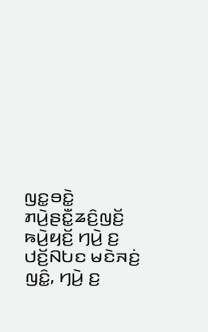ꤜꤢ꤭ꤋꤢꤧ꤭ ꤊꤣꤧ꤬ꤔꤢꤪ꤭ꤘꤢꤨ꤬ꤜꤢꤩ꤬ ꤒꤣꤧ꤬ꤟꤢꤩ꤬ ꤚꤣꤧ꤬ ꤢ꤬ ꤓꤢꤩ꤬ꤡꤝꤢ ꤗꤢꤧꤏꤢꤦ꤬ ꤜꤢꤨ꤭, ꤚꤣꤧ꤬ ꤢ꤬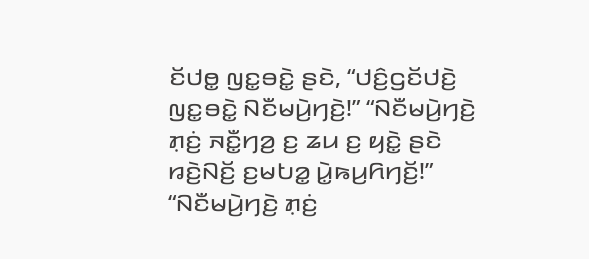ꤢꤩꤓꤥ꤭ ꤜꤢ꤭ꤋꤢꤧ꤭ ꤔꤢꤧ, “ꤓꤢꤨ꤬ꤞꤢꤩꤓꤢꤧ꤬ ꤜꤢ꤭ꤋꤢꤧ꤭ ꤡꤢꤪꤗꤣꤧ꤬ꤚꤢꤧ꤬!” “ꤡꤢꤪꤗꤣꤧ꤬ꤚꤢꤧ꤬ ꤊ꤫ꤢꤦ꤬ ꤏꤢꤪ꤭ꤚꤤ꤬ ꤢ꤬ ꤘꤣ ꤢ꤬ ꤟꤢꤧ꤭ ꤔꤢꤧ ꤙꤢꤧ꤬ꤡꤢꤩ꤬ ꤢ꤬ꤗꤝꤤ꤭ ꤣꤧ꤭ꤒꤣ꤬ꤖꤚꤢꤩ꤬!” “ꤡꤢꤪꤗꤣꤧ꤬ꤚꤢꤧ꤬ ꤊ꤫ꤢꤦ꤬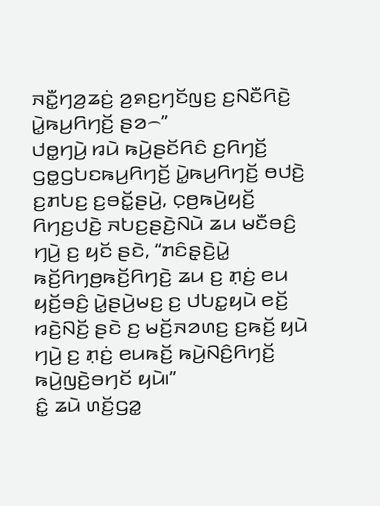ꤏꤢꤪ꤭ꤚꤤ꤬ꤘꤢꤦ꤬ ꤤ꤬ꤎꤢ꤬ꤚꤢꤩꤜꤢ꤬ ꤢ꤬ꤡꤢꤪꤖꤢꤧ꤬ ꤣꤧ꤭ꤒꤣ꤬ꤖꤚꤢꤩ꤬ ꤔꤤ꤮”
ꤓꤥ꤭ꤚꤣꤧ꤬ ꤙꤣꤧ ꤒꤣꤧ꤬ꤔꤢꤩꤖꤢꤨ ꤢ꤬ꤖꤚꤢꤩ꤬ ꤞꤥ꤭ꤞꤝꤢꤒꤣ꤬ꤖꤚꤢꤩ꤬ ꤣꤧ꤭ꤒꤣ꤬ꤖꤚꤢꤩ꤬ ꤥꤓꤢꤧ꤬ ꤢ꤬ꤊꤝꤢ꤬ ꤢ꤬ꤋꤢꤩ꤭ꤔꤣꤧ꤬, ꤍ꤫ꤥ꤬ꤒꤣꤧ꤬ꤟꤢꤩ꤬ ꤖꤚꤢ꤬ꤓꤢꤧ꤬ ꤏꤝꤢ꤬ꤔꤢꤧ꤬ꤡꤣꤧ ꤘꤣ ꤗꤢꤪꤋꤢꤨ꤬ ꤚꤣꤧ꤬ ꤢ꤬ ꤟꤢꤩ ꤔꤢꤧ, “ꤊꤢꤨꤔ꤫ꤢꤧ꤬ꤣꤧ꤭ ꤒꤢꤩ꤬ꤖꤚꤥ꤬ꤒꤢꤩ꤬ꤖꤚꤢꤧ꤬ ꤘꤣ ꤢ꤬ ꤊ꤫ꤢꤦ꤬ ꤕꤣ ꤟꤢꤩ꤬ꤋꤢꤨ꤬ ꤣꤧ꤭ꤔꤣꤧ꤬ꤗꤢ꤬ ꤢ꤬ ꤓꤝꤢ꤭ꤟꤣꤧ ꤕꤢꤩ꤬ ꤙꤢꤧ꤬ꤡꤢꤩ꤬ ꤔꤢꤧ ꤢ꤬ ꤗꤢꤩ꤬ꤏꤤꤛꤢ꤬ ꤢ꤬ꤒꤢꤩ꤬ ꤟꤣꤧ ꤚꤣꤧ꤬ ꤢ꤬ ꤊ꤫ꤢꤦ꤬ ꤕꤣꤒꤢꤩ꤬ ꤒꤣꤧ꤬ꤡꤢꤨ꤬ꤖꤚꤢꤩ꤬ ꤒꤣꤧ꤬ꤜꤢꤧ꤬ꤋꤚꤢꤩ ꤟꤣꤧ꤯”
ꤢꤨ꤭ ꤘꤣꤧ ꤛꤢꤩ꤬ꤞꤤ꤭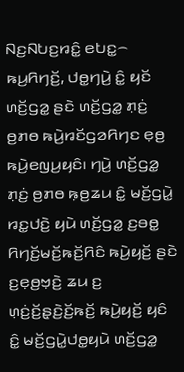ꤡꤢ꤬ꤡꤝꤢ꤬ꤙꤢꤨ꤭ ꤕꤝꤢ꤭꤮ ꤒꤣ꤬ꤖꤚꤢꤩ꤬, ꤓꤥ꤭ꤚꤣꤧ꤬ ꤢꤨ꤭ ꤟꤢꤩ ꤛꤢꤩ꤬ꤞꤤ꤭ ꤔꤢꤧ ꤛꤢꤩ꤬ꤞꤤ꤭ ꤊ꤫ꤢꤦ꤬ ꤥ꤬ꤊꤥ ꤒꤣꤧ꤬ꤙꤢꤩꤞꤤꤖꤚꤢ ꤕ꤫ꤥ꤬ ꤒꤣꤧ꤬ꤕꤜꤣ꤬ꤟꤢꤨ꤯ ꤚꤣꤧ꤬ ꤛꤢꤩ꤬ꤞꤤ꤭ ꤊ꤫ꤢꤦ꤬ ꤥ꤬ꤊꤥ ꤒ꤫ꤥ꤬ꤘꤣ ꤢꤨ꤭ ꤗꤢꤩ꤬ꤞꤣꤧ꤭ ꤙꤢ꤭ꤓꤢꤧ꤬ ꤟꤣꤧ ꤛꤢꤩ꤬ꤞꤤ꤭ ꤢ꤬ꤋꤥ꤭ ꤖꤚꤢꤩ꤬ꤗꤢꤩ꤬ꤒꤢꤩ꤬ꤖꤢꤨ ꤒꤣꤧ꤬ꤟꤢꤩ꤬ ꤔꤢꤧ ꤢ꤬ꤕ꤫ꤥ꤬ꤠ꤫ꤢꤧ꤬ ꤘꤣ ꤢ꤬ ꤛ꤫ꤢꤦ꤬ꤢꤩ꤬ꤔ꤫ꤢꤧ꤬ꤢꤩ꤬ꤒꤢꤩ꤬ ꤒꤣꤧ꤬ꤟꤢꤩ꤬ ꤟꤢꤨ ꤢꤨ꤭ ꤗꤢꤩ꤬ꤞꤣꤧ꤭ꤓꤥ꤭ꤟꤣꤧ ꤛꤢꤩ꤬ꤞꤤ꤭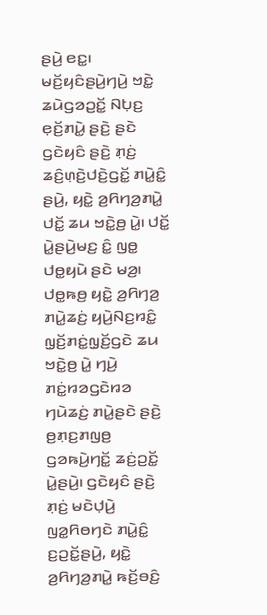ꤔꤣꤧ꤬ ꤕꤢ꤭꤯
ꤗꤢꤩ꤬ꤟꤢꤨꤔꤣꤧ꤬ꤚꤣꤧ꤬ ꤠꤢꤧ꤭ ꤘꤣꤧꤞꤤꤑꤢꤩ꤭ ꤡꤝ꤫ꤢ꤬ ꤕ꤫ꤢꤩ꤬ꤊꤣꤧ꤭ ꤔꤢꤧ꤬ ꤔꤢꤧ ꤞꤢꤧꤟꤢꤨ ꤔꤢꤧ꤬ ꤊ꤫ꤢꤦ꤬ ꤘꤢꤨ꤬ꤛ꤫ꤢꤧ꤬ꤓꤢꤧ꤬ꤞꤢꤩ꤭ ꤊꤣꤧ꤭ꤢꤨ꤭ ꤔꤣꤧ꤬, ꤟꤢꤧ꤭ ꤤ꤬ꤖꤚꤤ꤬ꤊꤣꤧ꤭ ꤓꤢꤩ꤭ ꤘꤣ ꤠꤢꤧ꤭ꤥ꤬ ꤣꤧ꤭꤯ ꤓꤢꤩ꤭ ꤣꤧ꤭ꤔꤣꤧ꤬ꤗꤢ꤬ ꤢꤨ꤭ ꤜꤥ꤭ ꤓꤥ꤭ꤟꤣꤧ ꤔꤢꤧ ꤗꤤ꤬꤯ ꤓꤥ꤭ꤒꤥ꤬ ꤟꤢꤧ꤭ ꤤ꤬ꤖꤚꤤ꤬ ꤊꤣꤧ꤭ꤘꤢꤦ꤬ ꤟꤣꤧ꤬ꤡꤢ꤬ꤙꤢꤨ꤭ ꤜ꤫ꤢꤩ꤬ꤊꤢꤦ꤭ꤜ꤫ꤢꤩ꤬ꤞꤢꤧ ꤘꤣ ꤠꤢꤧ꤭ꤥ꤬ ꤣꤧ꤭ ꤚꤣꤧ꤬ ꤊꤢꤦ꤭ꤙꤤꤞꤢꤧꤙꤤ ꤚꤣꤧꤘꤢꤦ꤬ ꤊꤣꤧ꤭ꤔꤢꤧ ꤔꤢꤧ꤬ ꤥ꤬ꤊ꤫ꤢ꤬ꤊꤜꤥ꤬ ꤞꤤꤒꤣꤧ꤬ꤚꤢꤩ꤭ ꤘꤢꤦ꤬ꤑꤢꤩ꤭ ꤣꤧ꤭ꤔꤣꤧ꤬꤯ ꤞꤢꤧꤟꤢꤨ ꤔꤢꤧ꤬ ꤊ꤫ꤢꤦ꤬ ꤗꤢꤧꤓ꤫ꤣꤧ꤬ ꤜꤤ꤭ꤖꤥꤚꤢꤧ ꤊꤣꤧ꤭ꤢꤨ꤭ ꤢ꤬ꤑꤢꤩ꤭ꤔꤣꤧ꤬, ꤟꤢꤧ꤭ ꤤ꤬ꤖꤚꤤ꤬ꤊꤣꤧ꤭ ꤒꤢꤩ꤬ꤋꤢꤨ꤬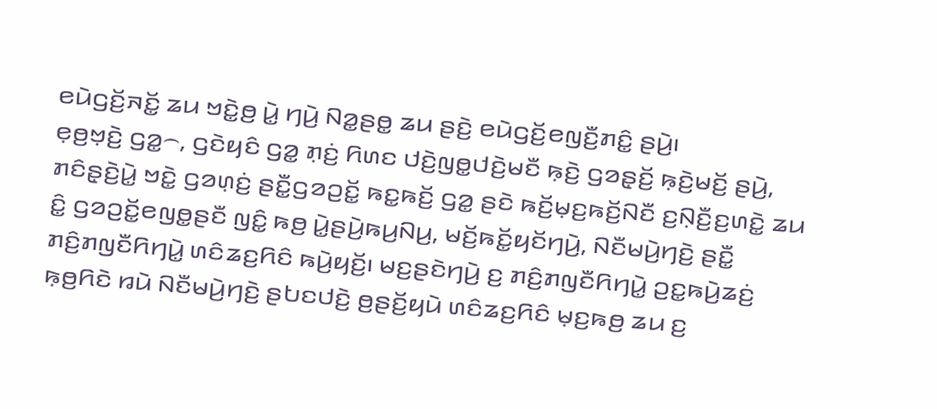ꤕꤣꤧꤞꤢꤩ꤬ꤏꤢꤩ꤭ ꤘꤣ ꤠꤢꤧ꤭ꤥ꤬ ꤣꤧ꤭ ꤚꤣꤧ꤬ ꤡꤤ꤭ꤔꤥ꤭ ꤘꤣ ꤔꤢꤧ꤬ ꤕꤣꤧꤞꤢꤩ꤬ꤕꤜꤢꤪ꤬ꤊꤢꤨ꤭ ꤔꤣꤧ꤬꤯
ꤕ꤫ꤥ꤬ꤠ꤫ꤢꤧ꤬ ꤞꤤ꤭꤮, ꤞꤢꤧꤟꤢꤨ ꤞꤤ꤭ ꤊ꤫ꤢꤦ꤬ ꤖꤛꤢ ꤓꤢꤧ꤬ꤜꤥ꤭ꤓꤢꤧ꤬ꤗꤢꤪ ꤒ꤫ꤢꤧ꤬ ꤞꤤꤔ꤫ꤢꤩ꤬ ꤒ꤫ꤢꤧ꤬ꤗꤢꤩ꤬ ꤔꤣꤧ꤬, ꤊꤢꤨꤔ꤫ꤢꤧ꤬ꤣꤧ꤭ ꤠꤢꤧ꤭ ꤞꤤꤛ꤫ꤢꤦ꤬ ꤔꤢꤪ꤭ꤞꤤꤑꤢꤩ꤭ ꤒꤢ꤭ꤒꤢꤩ꤬ ꤞꤤ꤭ ꤔꤢꤧ ꤒꤢꤩ꤬ꤗ꤫ꤢ꤬ꤒꤢꤩ꤬ꤡꤢꤪ ꤢ꤬ꤡ꤫ꤢꤪ꤬ꤢ꤬ꤛꤢꤧ꤭ ꤘꤣ ꤢꤨ꤭ ꤞꤤꤑꤢꤩ꤭ꤕꤜꤥ꤭ꤔꤢꤪ ꤜꤢꤨ꤭ ꤒꤥ꤬ ꤣꤧ꤭ꤔꤣꤧ꤬ꤒꤣ꤬ꤡꤣ꤬, ꤗꤢꤩ꤬ꤒꤢꤩ꤭ꤟꤢꤩꤚꤣꤧ꤬, ꤡꤢꤪꤗꤣꤧ꤬ꤚꤢꤧ꤬ ꤔꤢꤪ꤭ ꤊꤢꤨ꤬ꤊꤜꤢꤪꤖꤚꤣꤧ꤭ ꤛꤢꤨꤘꤢ꤬ꤖꤢꤨ ꤒꤣꤧ꤬ꤟꤢꤩ꤬꤯ ꤗꤢ꤬ꤔꤢꤧꤚꤣꤧ꤬ ꤢ꤬ ꤊꤢꤨ꤬ꤊꤜꤢꤪꤖꤚꤣꤧ꤭ ꤑꤢ꤭ꤒꤣꤧ꤬ꤘꤢꤦ꤬ ꤒ꤫ꤥ꤬ꤖꤢꤧ ꤙꤣꤧ ꤡꤢꤪꤗꤣꤧ꤬ꤚꤢꤧ꤬ ꤔꤝꤢꤓꤢꤧ꤬ ꤥ꤬ꤔꤢꤩ꤬ꤟꤣꤧ ꤛꤢꤨꤘꤢ꤬ꤖꤢꤨ ꤗ꤫ꤢ꤬ꤒꤥ꤬ ꤘꤣ ꤢ꤬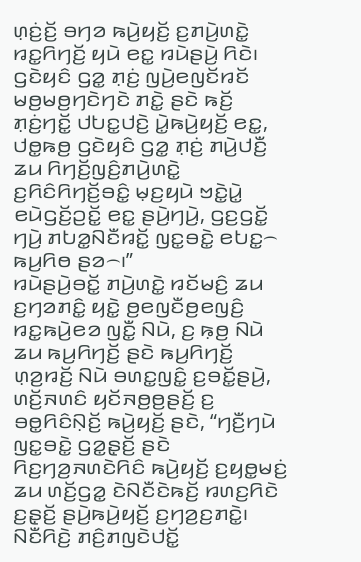ꤛ꤫ꤢꤦ꤬ꤢꤩ꤬ ꤋꤚꤤ ꤒꤣꤧ꤬ꤟꤢꤩ꤬ ꤢ꤬ꤊꤣꤧ꤬ꤛꤢꤧ꤭ ꤙꤢ꤭ꤖꤚꤢꤩ꤬ ꤟꤣꤧ ꤕꤢ꤭ ꤙꤣꤧꤔꤣꤧ꤬ ꤖꤢꤧ꤯
ꤞꤢꤧꤟꤢꤨ ꤞꤤ꤭ ꤊ꤫ꤢꤦ꤬ ꤜꤣꤧ꤬ꤕꤜꤢꤩꤙꤢꤩ ꤗꤥ꤬ꤗꤥ꤬ꤚꤢꤧꤚꤢꤧ ꤊꤢꤧ꤭ ꤔꤢꤧ ꤒꤢꤩ꤬ ꤊ꤫ꤢꤦ꤬ꤚꤢꤩ꤭ ꤓꤝꤢ꤭ꤓꤢꤧ꤬ ꤣꤧ꤭ꤒꤣꤧ꤬ꤟꤢꤩ꤬ ꤕꤢ꤭, ꤓꤥ꤭ꤒꤥ꤬ ꤞꤢꤧꤟꤢꤨ ꤞꤤ꤭ ꤊ꤫ꤢꤦ꤬ ꤊꤣꤧ꤬ꤓꤢꤪ꤬ ꤘꤣ ꤖꤚꤢꤩ꤬ꤜꤢꤨ꤬ꤊꤣꤧ꤬ꤛꤢꤧ꤭ ꤢ꤬ꤖꤢꤨꤖꤚꤢꤩ꤬ꤋꤢꤨ꤭ ꤗ꤫ꤢ꤬ꤟꤣꤧ ꤠꤢꤧ꤭ꤣꤧ꤭ ꤕꤣꤧꤞꤢꤩ꤬ꤑꤢꤩ꤭ ꤕꤢ꤭ ꤔꤣꤧ꤬ꤚꤣꤧ꤬, ꤞꤢ꤬ꤞꤢꤩ꤭ ꤚꤣꤧ꤬ ꤊꤝꤤ꤭ꤡꤢꤪꤙꤢꤩ꤭ ꤜꤢ꤭ꤋꤢꤧ꤭ ꤕꤝꤢ꤭꤮ ꤒꤣ꤬ꤖꤥ ꤔꤤ꤮꤯”
ꤙꤣꤧꤔꤣꤧ꤬ꤋꤢꤩ꤭ ꤊꤣꤧ꤬ꤛꤢꤧ꤭ ꤙꤢꤩꤗꤢꤨ꤬ ꤘꤣ ꤢ꤬ꤚꤤꤊꤢꤨ꤭ ꤟꤢꤧ꤭ ꤥ꤬ꤕꤜꤢꤪꤥ꤬ꤕꤜꤢꤨ꤬ ꤙꤢ꤭ꤒꤣꤧ꤬ꤕꤤ ꤜꤢꤪ꤭ ꤡꤣꤧ, ꤢ꤬ ꤒ꤫ꤥ꤬ ꤡꤣꤧ ꤘꤣ ꤒꤣ꤬ꤖꤚꤢꤩ꤬ ꤔꤢꤧ ꤒꤣ꤬ꤖꤚꤢꤩ꤬ ꤛ꤫ꤤ꤬ꤙꤢꤩ꤬ ꤡꤣꤧ ꤋꤛꤢ꤭ꤜꤢꤨ꤭ ꤢ꤬ꤋꤢꤩ꤭ꤔꤣꤧ꤬, ꤛꤢꤩ꤬ꤏꤛꤢꤨ ꤟꤢꤩꤏꤥ꤬ꤥ꤬ꤔꤢꤩ꤬ ꤢ꤬ ꤋꤥ꤭ꤖꤢꤨꤡ꤫ꤢꤩ꤬ ꤒꤣꤧ꤬ꤟꤢꤩ꤬ ꤔꤢꤧ, “ꤚꤢꤪ꤬ꤚꤣꤧ ꤜꤢ꤭ꤋꤢꤧ꤭ ꤞꤤ꤭ꤔ꤫ꤢꤩ꤬ ꤔꤢꤧ ꤖꤢ꤬ꤚꤤ꤬ꤏꤛꤢꤧꤖꤢꤨ ꤒꤣꤧ꤬ꤟꤢꤩ꤬ ꤢ꤬ꤟꤥ꤭ꤗꤢꤦ꤬ ꤘꤣ ꤛꤢꤩ꤬ꤞꤤ꤭ ꤢꤧꤡꤢꤪꤢꤧꤒꤢꤩ꤬ ꤙꤛꤢ꤬ꤖꤢꤧ ꤢ꤬ꤔ꤫ꤢꤩ꤬ ꤔꤣꤧ꤬ꤒꤣꤧ꤬ꤟꤢꤩ꤬ ꤢ꤬ꤚꤤ꤬ꤢ꤬ꤊꤢꤧ꤭꤯
ꤡꤢꤪꤖꤢꤧ꤬ ꤊꤢꤨ꤬ꤊꤜꤢꤧꤓꤢꤩ꤭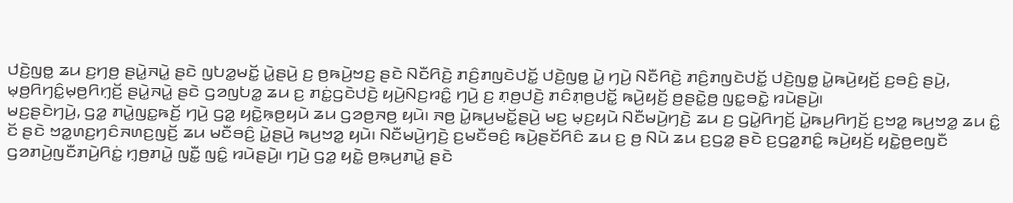ꤓꤢꤧ꤬ꤜꤥ꤭ ꤘꤣ ꤢ꤬ꤚꤥ꤬ ꤔꤣꤧ꤭ꤏꤣꤧ꤭ ꤔꤢꤧ ꤜꤝꤤ꤭ꤗꤢꤩ꤭ ꤣꤧ꤭ꤔꤣꤧ꤬ ꤢ꤬ ꤥ꤬ꤒꤣꤧ꤬ꤠꤢ꤬ ꤔꤢꤧ ꤡꤢꤪꤖꤢꤧ꤬ ꤊꤢꤨ꤬ꤊꤜꤢꤧꤓꤢꤩ꤭ ꤓꤢꤧ꤬ꤜꤥ꤭ ꤣꤧ꤭ ꤚꤣꤧ꤬ ꤡꤢꤪꤖꤢꤧ꤬ ꤊꤢꤨ꤬ꤊꤜꤢꤧꤓꤢꤩ꤭ ꤓꤢꤧ꤬ꤜꤥ꤭ ꤣꤧ꤭ꤒꤣꤧ꤬ꤟꤢꤩ꤬ ꤢ꤬ꤋꤢꤨ꤬ ꤔꤣꤧ꤬, ꤗ꤫ꤥ꤬ꤖꤚꤢꤨ꤭ꤗ꤫ꤥ꤬ꤖꤚ꤫ꤢꤩ꤬ ꤔꤣꤧ꤭ꤏꤣꤧ꤭ ꤔꤢꤧ ꤞꤤꤜꤝꤤ꤭ ꤘꤣ ꤢ꤬ ꤊꤢꤦ꤭ꤞꤢꤧꤓꤢꤧ꤬ ꤟꤣꤧ꤬ꤡꤢ꤬ꤙꤢꤨ꤭ ꤚꤣꤧ꤬ ꤢ꤬ ꤊ꤫ꤥ꤬ꤓꤢꤧ꤬ ꤊꤢꤨꤊ꤫ꤥ꤬ꤓꤢꤩ꤭ ꤒꤣꤧ꤬ꤟꤢꤩ꤬ ꤥ꤬ꤔꤢꤧ꤭ꤥ꤬ ꤜꤢ꤭ꤋꤢꤧ꤭ ꤙꤣꤧꤔꤣꤧ꤬꤯
ꤗꤢ꤬ꤔꤢꤧꤚꤣꤧ꤬, ꤞꤤ꤭ ꤊꤣꤧ꤭ꤜꤢ꤭ꤒꤢꤩ꤬ ꤚꤣꤧ꤬ ꤞꤤ꤭ ꤟꤢꤧ꤭ꤒ꤫ꤥ꤬ꤟꤣꤧ ꤘꤣ ꤞꤤꤥ꤬ꤏꤥ꤬ ꤟꤣꤧ꤯ ꤏꤥ꤬ ꤣꤧ꤭ꤒꤣ꤬ꤗꤢꤩ꤭ꤔꤣꤧ꤬ ꤗꤢ꤬ ꤗ꤫ꤢ꤬ꤟꤣꤧ ꤡꤢꤪꤗꤣꤧ꤬ꤚꤢꤧ꤬ ꤘꤣ ꤢ꤬ ꤞꤣꤧ꤭ꤖꤚꤢꤩ꤬ ꤣꤧ꤭ꤒꤣ꤬ꤖꤚꤢꤩ꤬ ꤢ꤬ꤠꤤ꤭ ꤒꤣ꤬ꤠꤤ꤭ ꤘꤣ ꤢꤨ꤭ ꤢꤩ ꤔꤢꤧ ꤠꤤ꤭ꤛꤢ꤬ꤚꤢꤨꤏꤛꤢ꤬ꤜꤢꤩ꤬ ꤘꤣ ꤗꤢꤪꤋꤢꤨ꤬ ꤣꤧ꤭ꤔꤣꤧ꤬ ꤒꤣ꤬ꤠꤤ꤭ ꤟꤣꤧ꤯ ꤡꤢꤪꤗꤣꤧ꤬ꤚꤢꤧ꤬ ꤢ꤬ꤗꤢꤪꤋꤢꤨ꤬ ꤒꤣꤧ꤬ꤔꤢꤩꤖꤢꤨ ꤘꤣ ꤢ꤬ ꤥ꤬ ꤡꤣꤧ ꤘꤣ ꤢ꤬ꤞꤤ꤭ ꤔꤢꤧ ꤢ꤬ꤞꤤ꤭ꤊꤢꤨ꤭ ꤒꤣꤧ꤬ꤟꤢꤩ꤬ ꤟꤢꤧ꤭ꤥ꤬ꤕꤜꤢꤪ ꤞꤤꤊꤣꤧ꤬ꤜꤢꤪꤊꤣꤧ꤬ꤖꤢꤦ꤭ ꤚ꤫ꤥ꤬ꤊꤣꤧ꤭ ꤜꤢꤪ꤭ ꤜꤢꤨ꤭ ꤙꤣꤧꤔꤣꤧ꤬꤯ ꤚꤣꤧ꤬ ꤞꤤ꤭ ꤟꤢꤧ꤭ ꤥ꤬ꤒ꤫ꤣ꤬ꤊꤣꤧ꤭ ꤔꤢꤧ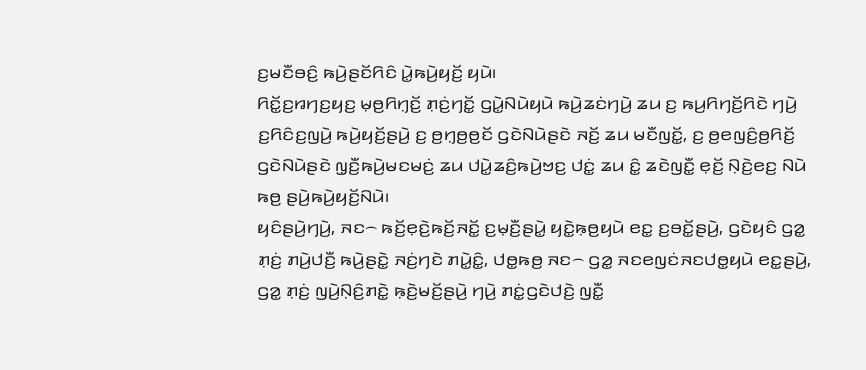ꤢ꤬ꤗꤢꤪꤋꤢꤨ꤬ ꤒꤣꤧ꤬ꤔꤢꤩꤖꤢꤨ ꤣꤧ꤭ꤒꤣꤧ꤬ꤟꤢꤩ꤬ ꤟꤣꤧ꤯
ꤖꤢꤩ꤭ꤢ꤬ꤙꤚꤢ꤬ꤟꤢ꤬ ꤗ꤫ꤥ꤬ꤖꤚ꤫ꤢꤩ꤬ ꤊ꤫ꤢꤦ꤬ꤚꤢꤩ꤭ ꤞꤣꤧ꤭ꤡꤣꤧꤟꤣꤧ ꤒꤣꤧ꤬ꤘꤢꤦꤚꤣꤧ꤬ ꤘꤣ ꤢ꤬ ꤒꤣ꤬ꤖꤚꤢꤩ꤬ꤖꤢꤧ ꤚꤣꤧ꤬ ꤢ꤬ꤖꤢꤨꤢ꤬ꤜꤣꤧ꤬ ꤒꤣꤧ꤬ꤟꤢꤩ꤬ꤔꤣꤧ꤬ ꤢ꤬ ꤥ꤬ꤚ꤫ꤥ꤬ꤥ꤬ꤢꤩ ꤞꤢꤧꤡꤣꤧꤔꤢꤧ ꤏꤢꤩ꤬ ꤘꤣ ꤗꤢꤪꤜꤢꤩ꤭, ꤢ꤬ ꤥ꤬ꤕꤜꤢꤨ꤬ꤥ꤬ꤖꤢꤩ꤬ ꤞꤢꤧꤡꤣꤧꤔꤢꤧ ꤜ꤫ꤢꤪ꤬ꤒꤣꤧ꤬ꤗꤢꤗꤢꤦ꤬ ꤘꤣ ꤓꤣꤧ꤭ꤘꤢꤨ꤬ꤒꤣꤧ꤬ꤠꤢ꤬ ꤓꤢꤦ꤭ ꤘꤣ ꤢꤨ꤭ ꤘꤢꤧꤜꤢꤪ꤭ ꤕ꤫ꤢꤩ꤬ ꤡ꤫ꤢꤧ꤬ꤕꤢ꤬ ꤡꤣꤧ ꤒꤥ꤬ ꤔꤣꤧ꤬ꤒꤣꤧ꤬ꤟꤢꤩ꤬ꤡꤣꤧ꤯
ꤟꤢꤨꤔꤣꤧ꤬ꤚꤣꤧ꤬, ꤏꤢ꤮ ꤒꤢꤩ꤬ꤕ꤫ꤢꤧ꤬ꤒꤢꤩ꤬ꤏꤢꤩ꤭ ꤢ꤬ꤗ꤫ꤢꤪ꤬ꤔꤣꤧ꤭ ꤟꤢꤧ꤭ꤒ꤫ꤥ꤬ꤟꤣꤧ ꤕꤢ꤭ ꤢ꤬ꤋꤢꤩ꤭ꤔꤣꤧ꤬, ꤞꤢꤧꤟꤢꤨ ꤞꤤ꤭ ꤊ꤫ꤢꤦ꤬ ꤊꤣꤧ꤬ꤓꤢꤪ꤬ ꤒꤣꤧ꤬ꤔꤢꤧ꤭ ꤏꤢꤦ꤬ꤚꤢꤧ ꤊꤣꤧ꤭ꤢꤨ꤭, ꤓꤥ꤭ꤒꤥ꤬ ꤏꤢ꤮ ꤞꤤ꤭ ꤏꤢꤕꤜꤢꤦꤏꤢꤓꤥ꤭ꤟꤣꤧ ꤕꤢ꤭ꤔꤣꤧ꤬, ꤞꤤ꤭ ꤊ꤫ꤢꤦ꤬ ꤜꤣꤧ꤬ꤡ꤫ꤢꤨ꤬ꤊꤢꤧ꤭ ꤒ꤫ꤢꤧ꤬ꤗꤢꤩ꤬ꤔꤣꤧ꤬ ꤚꤣꤧ꤬ ꤊꤢꤦ꤭ꤞꤢꤧꤓꤢꤧ꤬ ꤜꤢꤪ꤭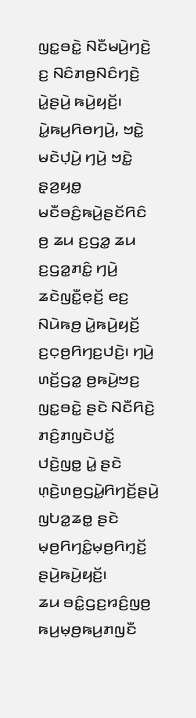ꤜꤢ꤭ꤋꤢꤧ꤭ ꤡꤢꤪꤗꤣꤧ꤬ꤚꤢꤧ꤬ ꤢ꤬ ꤡꤢꤨꤊꤥ꤬ꤡꤢꤨꤚꤢꤧ꤬ ꤣꤧ꤭ꤔꤣꤧ꤬ ꤒꤣꤧ꤬ꤟꤢꤩ꤬꤯
ꤣꤧ꤭ꤒꤣ꤬ꤖꤥꤚꤣꤧ꤬, ꤠꤢꤧ꤭ ꤗꤢꤧꤓ꤫ꤣꤧ꤬ ꤚꤣꤧ꤬ ꤠꤢꤧ꤭ ꤔ꤫ꤤ꤬ꤟꤥ꤭ ꤗꤢꤪꤋꤢꤨ꤬ꤒꤣꤧ꤬ꤔꤢꤩꤖꤢꤨ ꤥ꤬ ꤘꤣ ꤢ꤬ꤞꤤ꤭ ꤘꤣ ꤢ꤬ꤞꤤ꤭ꤊꤢꤨ꤭ ꤚꤣꤧ꤬ ꤘꤢꤧꤜꤢꤪ꤭ꤕ꤫ꤢꤩ꤬ ꤕꤢ꤬ ꤡꤣꤧꤒꤥ꤬ ꤣꤧ꤭ꤒꤣꤧ꤬ꤟꤢꤩ꤬ ꤢ꤬ꤍ꤫ꤥ꤬ꤖꤚꤢ꤬ꤓꤢꤧ꤬꤯ ꤚꤣꤧ꤬ ꤛꤢꤩ꤬ꤞꤤ꤭ ꤥ꤬ꤒꤣꤧ꤬ꤠꤢ꤬ ꤜꤢ꤭ꤋꤢꤧ꤭ ꤔꤢꤧ ꤡꤢꤪꤖꤢꤧ꤬ ꤊꤢꤨ꤬ꤊꤜꤢꤧꤓꤢꤩ꤭ ꤓꤢꤧ꤬ꤜꤥ꤭ ꤣꤧ꤭ ꤔꤢꤧ ꤛ꤫ꤢꤧ꤬ꤛꤥ꤬ꤞꤣꤧ꤭ꤖꤚꤢꤩ꤬ꤔꤣꤧ꤬ ꤜꤝꤤ꤭ꤘꤥ꤭ ꤔꤢꤧ ꤗ꤫ꤥ꤬ꤖꤚꤢꤨ꤭ꤗ꤫ꤥ꤬ꤖꤚ꤫ꤢꤩ꤬ ꤔꤣꤧ꤬ꤒꤣꤧ꤬ꤟꤢꤩ꤬꤯
ꤘꤣ ꤋꤢꤨ꤭ꤞꤢ꤬ꤙꤢꤨ꤬ꤜꤥ꤬ ꤒꤣ꤬ꤗ꤫ꤥ꤬ꤒꤣ꤬ꤊꤜꤢꤪ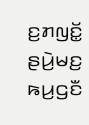ꤢ꤬ꤊꤜꤢꤩ꤭ ꤔꤣꤧ꤬ꤗꤢ꤬ ꤒꤣ꤬ꤞꤢꤪ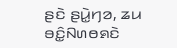ꤔꤢꤧ ꤔꤣꤧ꤭ꤚꤤ, ꤘꤣ ꤋꤢꤨ꤭ꤡꤛꤥꤎꤢꤧ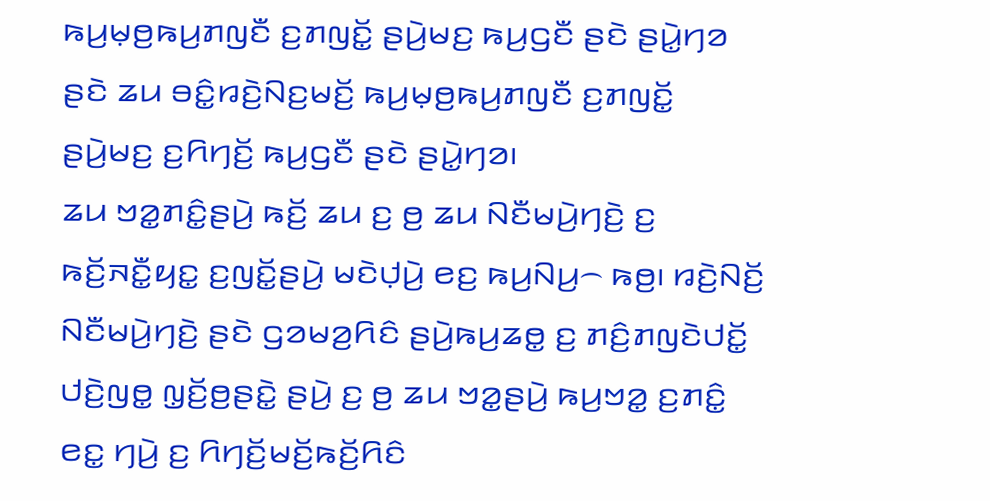ꤒꤣ꤬ꤗ꤫ꤥ꤬ꤒꤣ꤬ꤊꤜꤢꤪ ꤢ꤬ꤊꤜꤢꤩ꤭ ꤔꤣꤧ꤬ꤗꤢ꤬ ꤒꤣ꤬ꤞꤢꤪ ꤔꤢꤧ ꤔꤣꤧ꤭ꤚꤤ ꤔꤢꤧ ꤘꤣ ꤋꤢꤨ꤭ꤙꤢꤧ꤬ꤡꤢ꤬ꤗꤢꤩ꤬ ꤒꤣ꤬ꤗ꤫ꤥ꤬ꤒꤣ꤬ꤊꤜꤢꤪ ꤢ꤬ꤊꤜꤢꤩ꤭ ꤔꤣꤧ꤬ꤗꤢ꤬ ꤢ꤬ꤖꤚꤢꤩ꤬ ꤒꤣ꤬ꤞꤢꤪ ꤔꤢꤧ ꤔꤣꤧ꤭ꤚꤤ꤯
ꤘꤣ ꤠꤤ꤭ꤊꤢꤨ꤭ꤔꤣꤧ꤬ ꤒꤢꤩ꤬ ꤘꤣ ꤢ꤬ ꤥ꤬ ꤘꤣ ꤡꤢꤪꤗꤣꤧ꤬ꤚꤢꤧ꤬ ꤢ꤬ ꤒꤢꤩ꤬ꤏꤢꤪ꤭ꤟꤢ꤭ ꤢ꤬ꤜꤢꤩ꤭ꤔꤣꤧ꤬ ꤗꤢꤧꤓ꤫ꤣꤧ꤬ ꤕꤢ꤬ ꤒꤣ꤬ꤡꤣ꤬꤮ ꤒꤥ꤬꤯ ꤙꤢꤧ꤬ꤡꤢꤩ꤬ ꤡꤢꤪꤗꤣꤧ꤬ꤚꤢꤧ꤬ ꤔꤢꤧ ꤞꤤꤗꤤ꤬ꤖꤢꤨ ꤔꤣꤧ꤬ꤒꤣ꤬ꤘꤥ꤭ ꤢ꤬ ꤊꤢꤨ꤬ꤊꤜꤢꤧꤓꤢꤩ꤭ ꤓꤢꤧ꤬ꤜꤥ꤭ ꤜ꤫ꤢꤩ꤬ꤥ꤬ꤔꤢꤧ꤭ ꤔꤣꤧ꤬ ꤢ꤬ ꤥ꤬ ꤘꤣ ꤠꤤ꤭ꤔꤣꤧ꤬ ꤒꤣ꤬ꤠꤤ꤭ ꤢ꤬ꤊꤢꤨ꤭ ꤕꤢ꤭ ꤚꤣꤧ꤬ ꤢ꤬ ꤖꤚꤢꤩ꤬ꤗꤢꤩ꤬ꤒꤢꤩ꤬ꤖꤢꤨ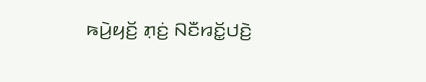ꤒꤣꤧ꤬ꤟꤢꤩ꤬ ꤊ꤫ꤢꤦ꤬ ꤡꤢꤪꤙꤢꤩ꤭ꤓꤢꤧ꤬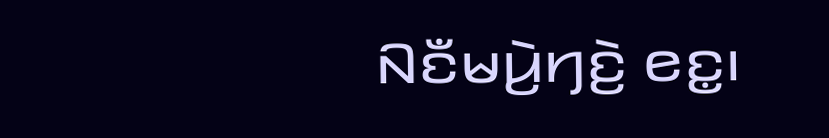ꤡꤢꤪꤗꤣꤧ꤬ꤚꤢꤧ꤬ ꤕꤢ꤭꤯